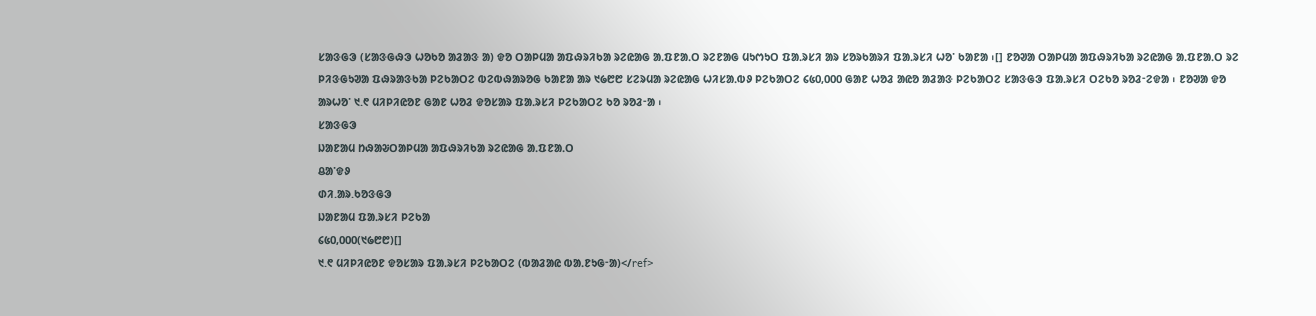ᱥᱟᱝᱜᱳ (ᱥᱟᱝᱜᱷᱳ ᱦᱚᱠᱚ ᱟᱲᱟᱝ ᱟ) ᱫᱚ ᱛᱟᱞᱢᱟ ᱟᱯᱷᱨᱤᱠᱟ ᱨᱮᱭᱟᱜ ᱟᱹᱯᱱᱟᱹᱛ ᱨᱮᱱᱟᱜ ᱢᱩᱬᱩᱛ ᱯᱟᱹᱨᱥᱤ ᱟᱨ ᱥᱚᱨᱠᱟᱨᱤ ᱯᱟᱹᱨᱥᱤ ᱦᱚᱸ ᱠᱟᱱᱟ ᱾[] ᱱᱚᱣᱟ ᱛᱟᱞᱢᱟ ᱟᱯᱷᱨᱤᱠᱟ ᱨᱮᱭᱟᱜ ᱟᱹᱯᱱᱟᱹᱛ ᱨᱮ ᱞᱤᱝᱜᱩᱣᱟ ᱯᱷᱨᱟᱝᱠᱟ ᱞᱮᱠᱟᱛᱮ ᱵᱮᱵᱷᱟᱨᱚᱜ ᱠᱟᱱᱟ ᱟᱨ ᱑᱙᱘᱘ ᱥᱮᱨᱢᱟ ᱨᱮᱭᱟᱜ ᱦᱤᱥᱟᱹᱵᱽ ᱞᱮᱠᱟᱛᱮ ᱔᱕᱐,᱐᱐᱐ ᱜᱟᱱ ᱦᱚᱲ ᱟᱭᱚ ᱟᱲᱟᱝ ᱞᱮᱠᱟᱛᱮ ᱥᱟᱝᱜᱳ ᱯᱟᱹᱨᱥᱤ ᱛᱮᱠᱚ ᱨᱚᱲᱼᱮᱫᱟ ᱾ ᱱᱚᱣᱟ ᱫᱚ ᱟᱨᱦᱚᱸ ᱑.᱖ ᱢᱤᱞᱤᱭᱚᱱ ᱜᱟᱱ ᱦᱚᱲ ᱫᱚᱥᱟᱨ ᱯᱟᱹᱨᱥᱤ ᱞᱮᱠᱟᱛᱮ ᱠᱚ ᱨᱚᱲᱼᱟ ᱾
ᱥᱟᱝᱜᱳ
ᱡᱟᱱᱟᱢ ᱴᱷᱟᱶᱛᱟᱞᱢᱟ ᱟᱯᱷᱨᱤᱠᱟ ᱨᱮᱭᱟᱜ ᱟᱹᱯᱱᱟᱹᱛ
ᱪᱟᱸᱫᱽ
ᱰᱤ.ᱟᱨ.ᱠᱚᱝᱜᱳ
ᱡᱟᱱᱟᱢ ᱯᱟᱹᱨᱥᱤ ᱞᱮᱠᱟ
᱔᱕᱐,᱐᱐᱐(᱑᱙᱘᱘)[]
᱑.᱖ ᱢᱤᱞᱤᱭᱚᱱ ᱫᱚᱥᱟᱨ ᱯᱟᱹᱨᱥᱤ ᱞᱮᱠᱟᱛᱮ (ᱵᱟᱲᱟᱭ ᱵᱟᱹᱱᱩᱜᱼᱟ)</ref>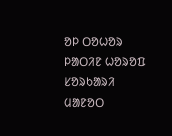ᱚᱞ ᱛᱚᱦᱚᱨ
ᱞᱟᱛᱤᱱ ᱦᱚᱨᱚᱯ
ᱥᱚᱨᱠᱟᱨᱤ ᱢᱟᱱᱚᱛ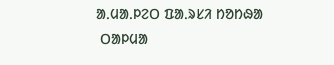ᱟᱹᱢᱟᱹᱞᱮᱛ ᱯᱟᱹᱨᱥᱤ ᱴᱚᱴᱷᱟ
 ᱛᱟᱞᱢᱟ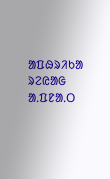ᱟᱯᱷᱨᱤᱠᱟ ᱨᱮᱭᱟᱜ ᱟᱹᱯᱱᱟᱹᱛ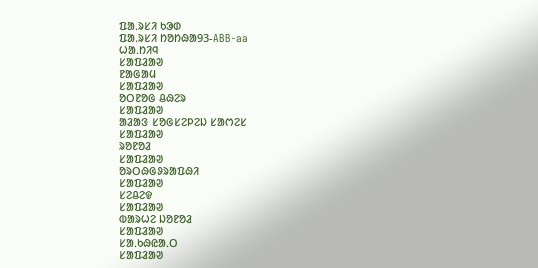ᱯᱟᱹᱨᱥᱤ ᱠᱳᱰ
ᱯᱟᱹᱨᱥᱤ ᱴᱚᱴᱷᱟ93-ABB-aa
ᱦᱟᱹᱴᱤᱧ
ᱥᱟᱯᱲᱟᱣ
ᱱᱟᱜᱟᱢ
ᱥᱟᱯᱲᱟᱣ
ᱚᱛᱱᱚᱜ ᱪᱷᱮᱨ
ᱥᱟᱯᱲᱟᱣ
ᱟᱲᱟᱝ ᱥᱚᱜᱥᱮᱞᱮᱡ ᱥᱟᱬᱮᱥ
ᱥᱟᱯᱲᱟᱣ
ᱨᱚᱱᱚᱲ
ᱥᱟᱯᱲᱟᱣ
ᱚᱨᱛᱷᱜᱽᱨᱟᱯᱷᱤ
ᱥᱟᱯᱲᱟᱣ
ᱥᱮᱪᱮᱫ
ᱥᱟᱯᱲᱟᱣ
ᱵᱟᱨᱦᱮ ᱡᱚᱱᱚᱲ
ᱥᱟᱯᱲᱟᱣ
ᱥᱟᱹᱠᱷᱭᱟᱹᱛ
ᱥᱟᱯᱲᱟᱣ